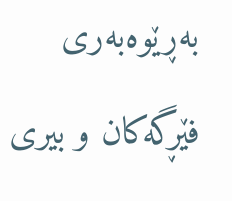به‌ڕێوه‌به‌ری فێڕگه‌کان و بیری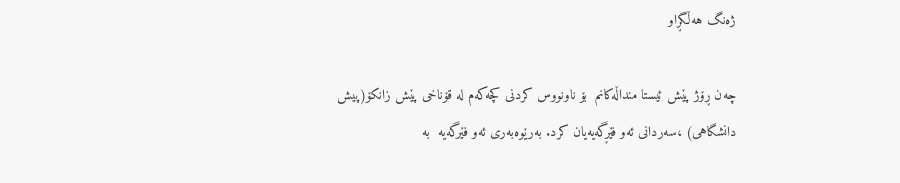ژه‌نگ هه‌ڵگڕاو

چه‌ن ڕۆژ پێش ئیستا منداڵه‌کانم  بۆ ناونووس کردنی کچه‌که‌م له قۆناخی پێش زانکۆ(پیش دانشگاهی) ،سه‌ردانی ئه‌و فێڕگه‌یه‌یان کرد. به‌رێوه‌به‌ری ئه‌و فێرگه‌یه  به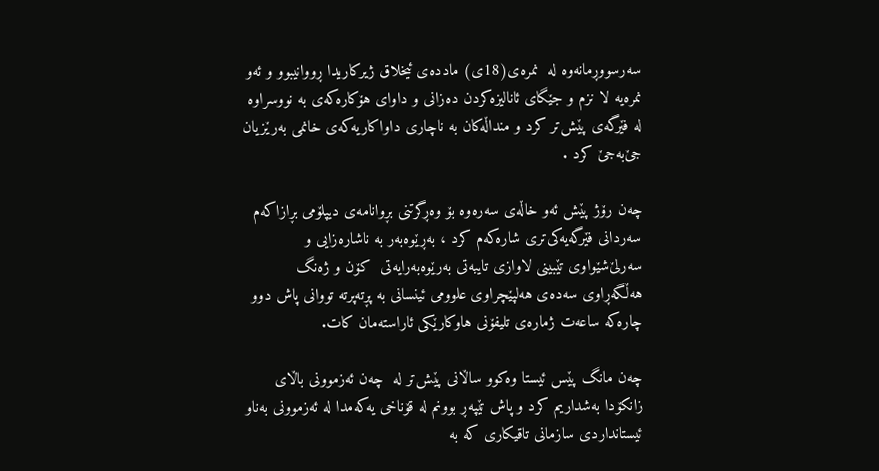سه‌رسووڕمانه‌وه له  نمره‌ی(18ی) مادده‌ی ئیخلاق ژیرکاریدا ڕووانیبوو و ئه‌و نمره‌یه لا نزم و جێگای ئانالیزه‌کردن ده‌زانی و داوای هۆکاره‌که‌ی به نووسراوه له فێرگه‌ی پێش‌تر کرد و منداڵه‌کان به ناچاری داواکاریه‌که‌ی خانمی به‌رێزیان جێ‌‌به‌جێ کرد .

چه‌ن رۆژ پێش ئه‌و خاڵه‌ی سه‌ره‌وه بۆ وه‌ڕگرتنی بڕوانامه‌ی دیپلۆمی بڕازاکه‌م سه‌ردانی فێرگه‌یه‌کی‌تری شاره‌که‌م کرد ، به‌ڕێوه‌به‌ر به ناشاره‌‌‌زایی و سه‌رلێ‌شێواوی تێبینی لاوازی تایبه‌تی به‌رێوه‌به‌رایه‌تی  کۆن و ژه‌نگ هه‌ڵگه‌ڕاوی سه‌ده‌ی هه‌لپێچراوی علوومی ئینسانی به پڕته‌پرته تووانی پاش دوو چاره‌که ساعه‌ت ژماره‌ی تلیفۆنی هاوکارێکی ئاراسته‌مان کات.

چه‌ن مانگ پێس ئیستا وه‌کوو ساڵانی پێش‌تر له  چه‌ن ئه‌زموونی باڵای زانکۆدا به‌شداریم کرد و پاش تێپه‌ڕ بوونم له قۆناخی یه‌که‌مدا له ئه‌زموونی به‌ناو ئیستانداردی سازمانی تاقیکاری که به‌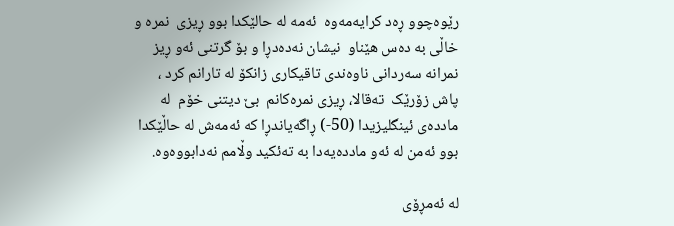رێوه‌چوو ڕه‌د کرایه‌مه‌وه  ئه‌مه له حالێکدا بوو ڕیزی  نمره‌ و خاڵی به ده‌س هێناو  نیشان نه‌ده‌دڕا و بۆ گرتنی ئه‌و ڕیز نمرانه سه‌ردانی ناوه‌ندی تاقیکاری زانکۆ له تارانم کرد ، پاش زۆرێک  ته‌قالا، ڕیزی نمره‌کانم  بێ دیتنی خۆم  له مادده‌ی ئینگلیزیدا (50-) ڕاگه‌یاندڕا که ئه‌مه‌ش له حاڵێکدا بوو ئه‌من له ئه‌و مادده‌یه‌دا به ته‌ئکید وڵامم نه‌دابووه‌وه.

له ئه‌مڕۆی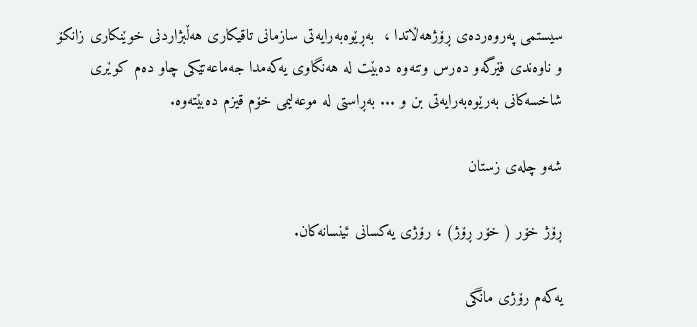سیستمی په‌روه‌رده‌ی ڕۆژهه‌ڵاتدا ،  به‌ڕێوه‌به‌رایه‌تی سازمانی تاقیکاری هه‌ڵبژاردنی خوێنکاری زانکۆ و ناوه‌ندی فێرگه‌و ده‌رس وتنه‌وه ده‌بێت له هه‌نگاوی یه‌که‌مدا جه‌ماعه‌تێکی چاو ده‌م کوێری شاخسه‌کانی به‌رێوه‌به‌رایه‌تی بن و ... به‌ڕاستی له موعه‌لیمی خۆم قیزم ده‌بێته‌وه.

شه‌و چله‌ی زستان

ڕۆژ خۆر ( خۆر ڕۆژ) ، رۆژی یه‌کسانی ئینسانه‌کان.

یه‌که‌م رۆژی مانگی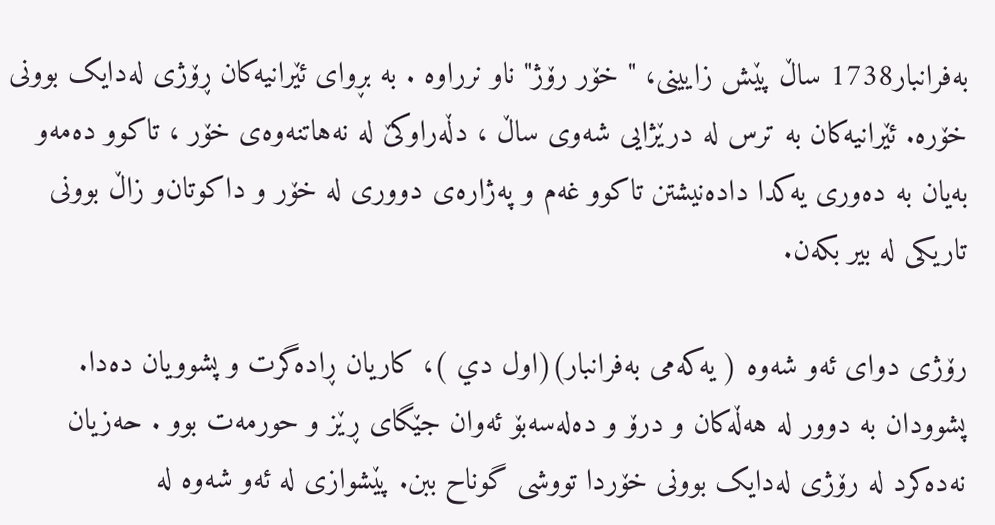به‌فرانبار1738 ساڵ پێش زایینی، " خۆر رۆژ" ناو نرراوه . به بڕوای ئێرانیه‌کان ڕۆژی له‌دایک بوونی خۆره. ئێرانیه‌کان به ترس له درێژایی شه‌وی ساڵ ، دڵه‌راوکێ له نه‌هاتنه‌وه‌ی خۆر ، تاکوو ده‌مه‌‌و به‌یان به ده‌وری یه‌کدا داده‌نیشتن تاکوو غه‌م و په‌ژاره‌ی دووری له خۆر و داکوتان‌و زاڵ بوونی تاریکی له بیر بکه‌ن.

رۆژی دوای ئه‌و شه‌وه ( یه‌که‌می به‌فرانبار)(اول دي )، کاریان ڕاده‌گرت و پشوویان ده‌دا. پشوودان به دوور له هه‌ڵه‌کان و درۆ و ده‌له‌سه‌بۆ ئه‌وان جێگای ڕێز و حورمه‌ت بوو . حه‌زیان نه‌ده‌کرد له رۆژی له‌دایک بوونی خۆردا تووشی گوناح ببن. پێشوازی له ئه‌و شه‌وه له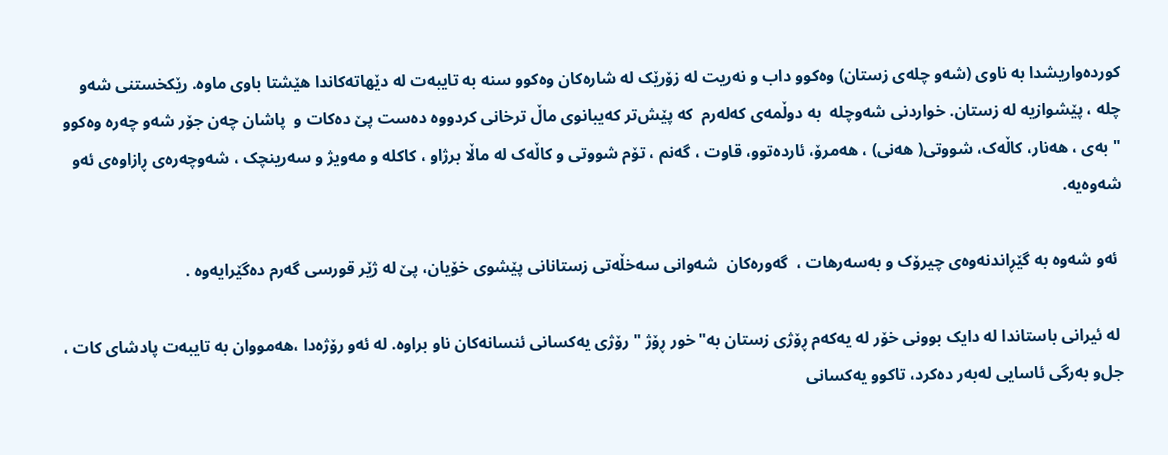کورده‌واریشدا به ناوی (شه‌و چله‌ی زستان) وه‌کوو داب و نه‌ریت له زۆرێک له شاره‌کان وه‌کوو سنه به تایبه‌ت له دێهاته‌کاندا هێشتا باوی ماوه‌. رێکخستنی شه‌و چله ، پێشوازیه‌ له زستان. خواردنی شه‌وچله  به دوڵمه‌‌ی که‌له‌رم  که پێش‌تر که‌یبانوی ماڵ ترخانی کردووه ده‌ست پێ ده‌کات و  پاشان چه‌ن جۆر شه‌و چه‌ره وه‌کوو " به‌ی ، هه‌نار، کاڵه‌ک، شووتی( هه‌نی) ، هه‌مرۆ، ئارده‌توو، قاوت ، گه‌نم ، تۆم شووتی و کاڵه‌ک له ماڵا برژاو ، کاکله و مه‌ویژ و سه‌رینچک ، شه‌وچه‌ره‌ی ڕازاوه‌ی ئه‌‌‌و شه‌وه‌یه.

 ئه‌و شه‌وه به گێڕاندنه‌وه‌ی چیرۆک و به‌سه‌رهات ،  گه‌وره‌کان  شه‌وانی سه‌خڵه‌تی زستانانی پێشوی خۆیان، پێ له ژێر قورسی گه‌رم ده‌گێرایه‌وه .

 له ئیرانی باستاندا له دایک بوونی خۆر له یه‌که‌م ڕۆژی زستان به"خور ڕۆژ " رۆژی یه‌کسانی ئنسانه‌کان ناو براوه. له‌ ئه‌و رۆژه‌دا ،هه‌مووان به تایبه‌ت پادشای کات ، جل‌و به‌رگی ئاسایی له‌به‌ر ده‌کرد، تاکوو یه‌کسانی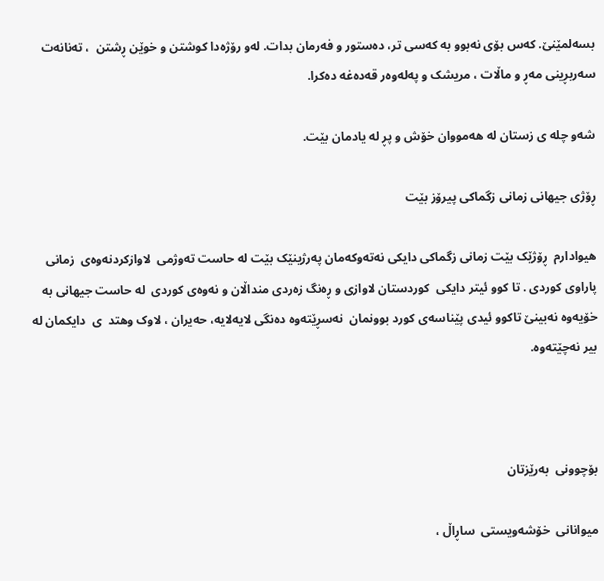بسه‌لمێنێ. که‌س بۆی نه‌‌بوو به که‌سی تر، ده‌ستور و فه‌رمان بدات. له‌و رۆژه‌دا کوشتن و خوێن ڕشتن  ، ته‌نانه‌ت  سه‌ربڕینی مه‌ڕ و ماڵات ، مریشک و په‌له‌وه‌ر قه‌ده‌غه‌ ده‌کرا.

شه‌و چله ی زستان له هه‌مووان خۆش و پڕ له یادمان بێت.

ڕۆژی جیهانی زمانی زگماکی پیرۆز بێت

هیوادارم  ڕۆژێک بێت زمانی زگماکی دایکی نه‌ته‌وکه‌مان په‌رژینێک بێت له حاست ته‌وژمی  لاوازکردنه‌وه‌ی  زمانی پاراوی کوردی . تا کوو ئیتر دایکی  کوردستان لاوازی و ڕه‌نگ زه‌ردی منداڵان و نه‌وه‌ی کوردی  له حاست جیهانی به خۆیه‌وه نه‌بینێ تاکوو ئیدی پێناسه‌ی کورد بوونمان  نه‌سڕێته‌وه ده‌نگی لایه‌لایه‌، حه‌یران ، لاوک وهتد  ی  دایکمان له بیر نه‌چێته‌وه.



بۆچوونی  به‌رێزتان

میوانانی  خۆشه‌ویستی  ساڕاڵ ،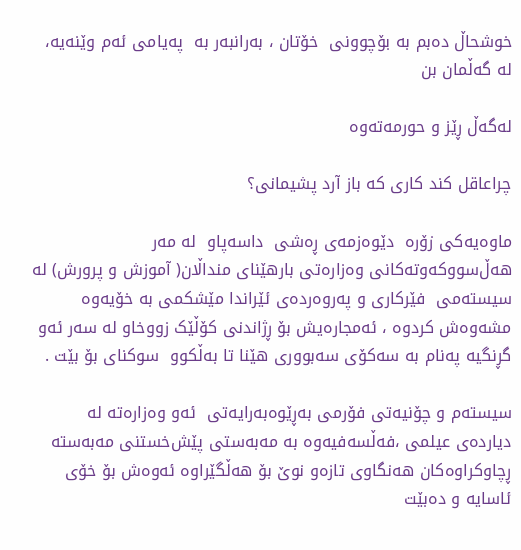خوشحاڵ ده‌بم به بۆچوونی  خۆتان ، به‌رانبه‌ر به  په‌یامی ئه‌م وێنه‌یه،  له‌ گه‌ڵمان بن

له‌گه‌ڵ ڕێز و حورمه‌ته‌وه

چراعاقل کند کاری که باز آرد پشیمانی؟

ماوه‌یه‌کی زۆره  دێوه‌زمه‌ی ڕه‌شی  داسه‌پاو  له مه‌ر هه‌ڵ‌سووکه‌وته‌کانی وه‌زاره‌تی بارهێنای منداڵان( آموزش و پرورش) له  سیسته‌می  فێرکاری و په‌روه‌رده‌ی ئێراندا مێشکمی به خۆیه‌وه مشه‌وه‌ش کردوه ، ئه‌مجاره‌یش بۆ ڕژاندنی کۆڵێک زووخاو له سه‌ر ئه‌و گڕنگیه په‌نام به سه‌کۆی سه‌بووری هێنا تا به‌ڵکوو  سوکنای بۆ بێت .

سیسته‌م و چۆنیه‌تی فۆرمی به‌ڕێوه‌به‌رایه‌تی  ئه‌و وه‌زاره‌ته له دیارده‌ی عیلمی ،فه‌ڵسه‌فیه‌وه به مه‌به‌ستی پێش‌خستنی مه‌به‌سته‌ ڕچاوکراوه‌کان هه‌نگاوی تازه‌و نوێ بۆ هه‌ڵگێراوه ئه‌وه‌ش بۆ خۆی‌ ئاسایه‌ و ده‌بێت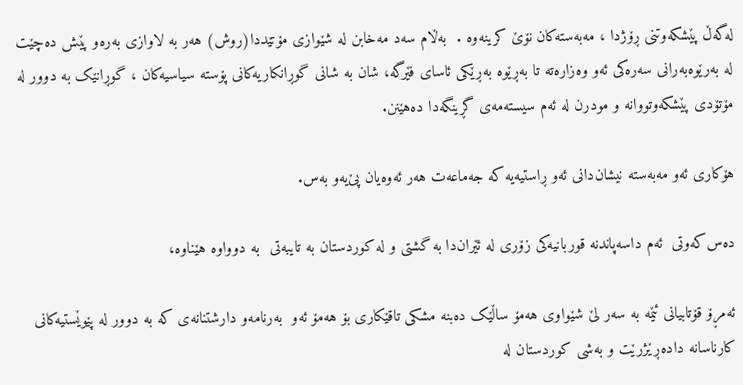له‌گه‌ڵ پێشکه‌وتنی ڕۆژدا ، مه‌به‌سته‌کان نۆێ کرینه‌وه .  به‌ڵام سه‌د مه‌خابن له شێوازی مۆتێددا(روش) هه‌ر به لاوازی به‌ره‌و پێش د‌‌ه‌چێت له به‌رێوه‌به‌رانی سه‌ره‌کی ئه‌و وه‌زاره‌ته تا به‌ڕێوه‌ به‌ڕێکی ئاسای فێرگه، شان به شانی گوڕانکاریه‌کانی پۆسته‌ سیاسیه‌کان ، گوڕانێک به دوور له مۆتۆدی پێشکه‌وتووانه و مودرن له‌ ئه‌م سیسته‌مه‌ی گڕینگه‌دا ده‌هێنن.

هۆکاری ئه‌و مه‌به‌سته نیشان‌دانی ئه‌و ڕاستیه‌یه که جه‌ماعه‌ت هه‌ر ئه‌وه‌یان پێ‌یه‌و به‌س.

ده‌س‌که‌وتی  ئه‌م داسه‌پاندنه قوربانیه‌کی زۆری له ئێران‌دا به گشتی و له کوردستان به تایبه‌تی  به دوواوه هێناوه،

ئه‌مڕۆ قۆتابیانی ئێمه به سه‌ر لێ شێواوی هه‌مۆ ساڵێک ده‌بنه مشکی تاقێکاری بۆ هه‌مۆ ئه‌و  به‌رنامه‌و دارشتنانه‌ی که به دوور له پێوێستیه‌کانی کارناسانه داده‌ڕێژرێت و به‌شی کوردستان له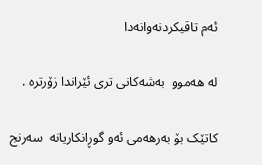ئه‌م تاقیکردنه‌وانه‌دا

له هه‌موو  به‌شه‌کانی تری ئێراندا زۆرتره .

کاتێک بۆ به‌رهه‌می ئه‌و گوڕانکاریانه  سه‌رنج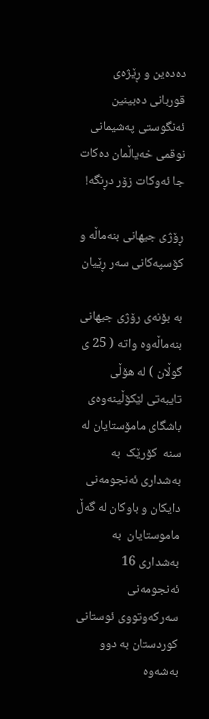ده‌ده‌ین و ڕێژه‌ی قوربانی ده‌بینین  ئه‌نگوستی په‌شیمانی نوقمی خه‌یاڵمان ده‌کات جا ئه‌وکات زۆر دڕنگه!

ڕۆژی جیهانی بنه‌ماڵه و کۆسپه‌کانی سه‌ر ڕێیان

به بۆنه‌ی رۆژی جیهانی بنه‌ماڵه‌وه واته ( 25 ی گوڵان ) له هۆڵی تایبه‌تی لێکۆڵینه‌وه‌ی باشگای مامۆستایان له سنه  کۆرێک  به به‌شداری ئه‌نجومه‌نی دایکان و باوکان له گه‌ڵ ماموستایان  به به‌شداری 16  ئه‌نجومه‌نی  سه‌رکه‌وتووی ئوستانی کوردستان به دوو به‌شه‌وه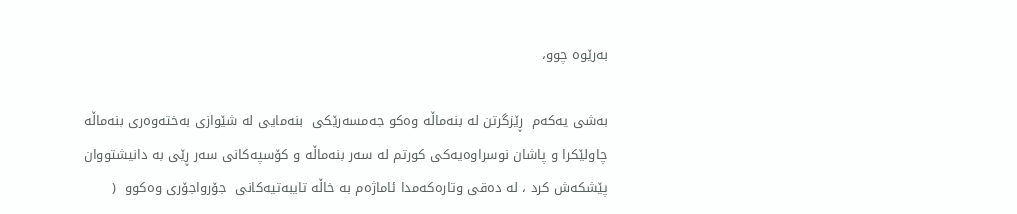به‌رێوه‌ چوو،

به‌شی یه‌که‌م  ڕێزگرتن له بنه‌ماڵه وه‌کو جه‌مسه‌رێکی  بنه‌مایی له شێوازی به‌خته‌وه‌ری بنه‌ماڵه چاولێکرا و پاشان نوسراوه‌یه‌کی کورتم له سه‌ر بنه‌ماڵه و کۆسپه‌کانی سه‌ر ڕێی به دانیشتووان پێشکه‌ش کرد ، له ده‌قی وتاره‌که‌مدا ئاماژه‌م به خاڵه تایبه‌تیه‌کانی  جۆرواجۆری وه‌کوو  (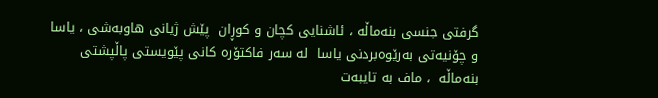گرفتی جنسی بنه‌ماڵه ، ئاشنایی کچان و کوڕان  پێش ژیانی هاوبه‌شی ، یاسا و چۆنیه‌تی به‌رێوه‌بردنی یاسا  له سه‌ر فاکتۆره‌‌ کانی پێویستی پاڵپشتی بنه‌ماڵه  ، ماف به تایبه‌ت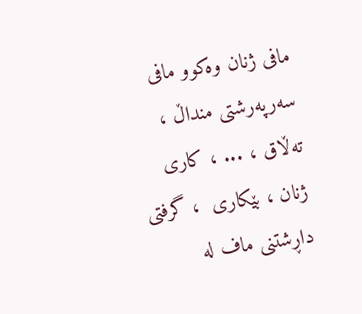مافی ژنان وه‌کوو مافی سه‌رپه‌رشتی منداڵ ، ته‌ڵاق ، ... ، کاری ژنان ، بێکاری  ، گرفتی داڕشتنی ماف له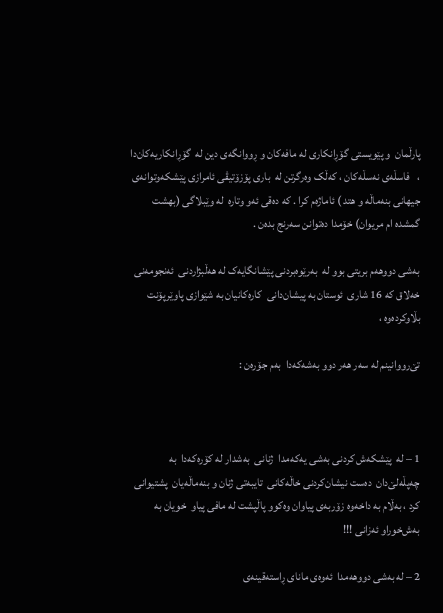پارڵمان  و پێویستی گۆڕانکاری له مافه‌کان و ڕووانگه‌ی دین له  گۆڕانکاریه‌کان‌دا ،   فاسڵه‌ی نه‌سڵه‌کان ، که‌ڵک وه‌رگرتن له  باری پۆزۆتیڤی ئامرازی پێشکه‌وتوانه‌ی  جیهانی بنه‌ماڵه‌ و هتد ) ئاماژه‌م کرا . که ده‌قی ئه‌و وتاره  له وێبلاگی (بهشت گمشده ام مریوان) خۆمدا ده‌توانن سه‌رنج بده‌ن .

به‌شی دووهه‌م بریتی بوو له  به‌رێوه‌بردنی پێشانگایه‌ک له هه‌ڵبژاردنی  ئه‌نجومه‌نی  خه‌لاق که 16 شاری  ئوستان به پیشان‌دانی  کاره‌کانیان به شێوازی پاوێرپۆنت  بڵاوکرده‌وه ،

تێ‌رووانینم له سه‌ر هه‌ر دوو به‌شه‌که‌دا  به‌م جۆره‌ن :



1 – له  پێشکه‌ش کردنی به‌شی یه‌که‌مدا  ژنانی  به‌شدار له کۆره‌که‌دا  به چه‌پڵه‌لێ‌دان  ده‌ست نیشان‌کردنی خاڵه‌کانی  تایبه‌تی ژنان و بنه‌ماڵه‌یان  پشتیوانی کرد ، به‌ڵام به داخه‌وه زۆربه‌ی پیاوان وه‌کوو پاڵپشت له مافی پیاو  خویان به به‌ش‌خوراو ئه‌زانی !!!

2 – له به‌شی دووهه‌مدا  ئه‌وه‌ی مانای ڕاسته‌قینه‌ی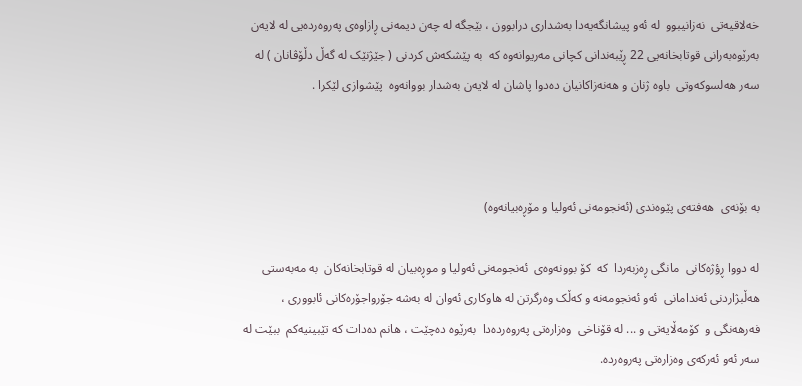خه‌لاقیه‌تی  نه‌زانیبوو  له ئه‌و پیشانگه‌یه‌دا به‌شداری درابوون ، بێجگه له چه‌ن دیمه‌نی ڕازاوه‌ی په‌روه‌رده‌یی له لایه‌ن به‌رێوه‌به‌رانی قوتابخانه‌یی 22 ڕێبه‌ندانی کچانی مه‌ریوانه‌وه که  به پێشکه‌ش کردنی ( جێژنێک له گه‌ڵ دڵۆڤانان ) له سه‌ر هه‌لسوکه‌وتی  باوه ژنان و هه‌نه‌زاکانیان ده‌دوا پاشان له لایه‌ن به‌شدار بووانه‌وه  پێشوازی لێکرا .



به بۆنه‌ی  هه‌فته‌ی پێوه‌ندی (ئه‌نجومه‌نی ئه‌ولیا و مۆڕه‌بیانه‌وه)

له دووا ڕؤژه‌کانی  مانگی ڕه‌ز‌به‌ردا  که  کۆ بوونه‌وه‌ی  ئه‌نجومه‌نی ئه‌ولیا و موڕه‌بیان له قوتابخانه‌کان  به مه‌به‌ستی هه‌ڵبژاردنی ئه‌ندامانی  ئه‌و ئه‌نجومه‌نه و که‌ڵک وه‌رگرتن له هاوکاری ئه‌وان له به‌شه‌ جۆرواجۆره‌کانی ئابووری ، فه‌رهه‌نگی و  کۆمه‌ڵایه‌تی و ... له قۆناخی  وه‌زاره‌تی په‌روه‌رده‌دا  به‌رێوه‌ ده‌چێت ، هانم ده‌دات که تێبینیه‌کم  ببێت له سه‌ر ئه‌و ئه‌رکه‌ی وه‌زاره‌تی په‌روه‌رده.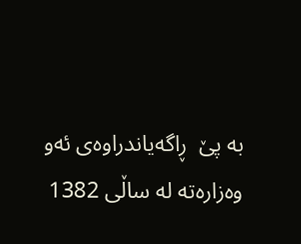به پێ  ڕاگه‌یاندراوه‌ی ئه‌و وه‌زاره‌ته له ساڵی 1382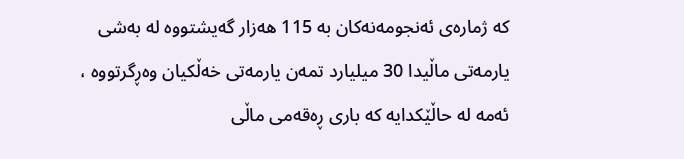که ژماره‌ی ئه‌نجومه‌نه‌کان به 115 هه‌زار گه‌یشتووه له به‌شی یارمه‌تی ماڵیدا 30 میلیارد تمه‌ن یارمه‌تی خه‌ڵکیان وه‌ڕگرتووه ، ئه‌مه له حاڵێکدایه که باری ڕه‌قه‌می ماڵی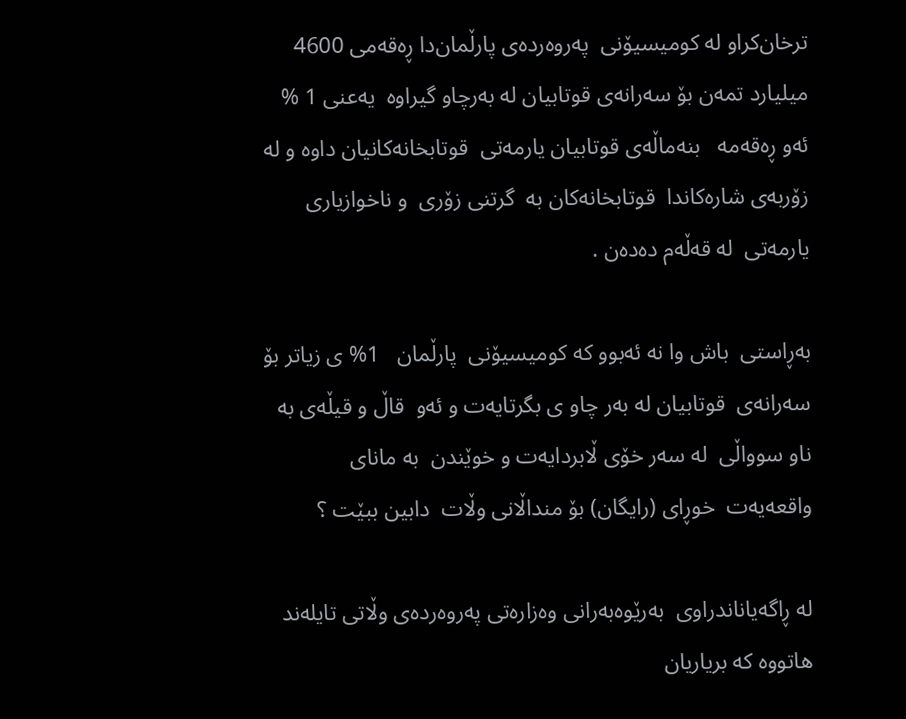ترخان‌کراو له کومیسیۆنی  په‌روه‌رده‌‌ی پارڵمان‌دا ڕه‌قه‌می 4600 میلیارد تمه‌ن بۆ سه‌رانه‌ی قوتابیان له به‌رچاو گیراوه  یه‌عنی 1 % ئه‌و ڕه‌قه‌مه   بنه‌ماڵه‌ی قوتابیان یارمه‌تی  قوتابخانه‌کانیان داوه و له زۆربه‌ی شاره‌کاندا  قوتابخانه‌کان به  گرتنی زۆری  و ناخوازیاری  یارمه‌تی  له قه‌ڵه‌م ده‌ده‌ن .

به‌ڕاستی  باش وا نه‌‌ ئه‌بوو که کومیسیۆنی  پارڵمان   1% ی زیاتر بۆ سه‌رانه‌‌ی  قوتابیان له به‌ر چاو ی بگرتایه‌ت و ئه‌و  قاڵ و قیڵه‌ی به ناو سوواڵی  له سه‌ر خۆی ڵابردایه‌ت و خوێندن  به مانای  واقعه‌یه‌ت  خوڕای (رایگان) بۆ منداڵانی وڵات  دابین ببێت ؟

له ڕاگه‌یاناندراوی  به‌رێوه‌به‌رانی وه‌زاره‌تی په‌روه‌رده‌ی وڵاتی تایله‌ند هاتووه که بریاریان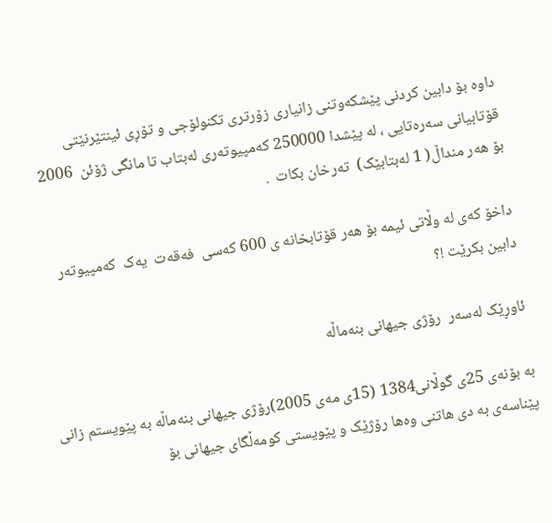داوه بۆ دابین کردنی پێشكه‌وتنی زانیاری زۆرتری تکنولۆجی و تۆڕی ئینتێرنێتی  قۆتابیانی سه‌ره‌تایی ، له پێشدا 250000 که‌مپیوته‌ری له‌بتاب تا مانگی ژۆئن  2006  بۆ هه‌ر منداڵ( 1 له‌بتابێک)  ته‌رخان بکات  .

داخۆ که‌ی له وڵاتی ئیمه‌ بۆ هه‌ر قۆتابخانه ی 600 که‌سی  فه‌قه‌ت  یه‌ک  که‌مپیوته‌ر دابین بکرێت !؟

ئاوڕێک له‌سه‌ر  رۆژی جیهانی بنه‌ماڵه

به بۆنه‌ی 25ی گوڵانی1384 (15ی مه‌ی 2005)رۆژی جیهانی بنه‌ماڵه به پێویستم زانی پێناسه‌ی به دی هاتنی وه‌ها رۆژێک و پێویستی کومه‌ڵگای جیهانی بۆ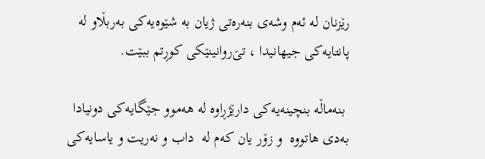رێزنان له ئه‌م وشه‌ی بنه‌ره‌تی ژیان‌ به‌ شێوه‌یه‌كی به‌ربڵاو له‌ پانتایه‌كی جیهانیدا ، تێ‌روانینێکی کوڕتم ببێت.

 بنه‌ماڵه بنچینه‌یه‌کی دارێژڕاوه له هه‌موو جێگایه‌کی دونیادا به‌دی هاتووه  و زۆر یان که‌م له  داب و نه‌ریت و یاسایه‌کی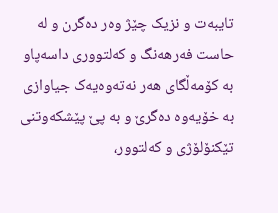تایبه‌ت و نزیک چێژ وه‌ر ده‌گرن و له حاست فه‌رهه‌نگ و که‌لتووری داسه‌پاو به کۆمه‌ڵگای هه‌ر نه‌ته‌وه‌یه‌ک جیاوازی به خۆیه‌وه ده‌گرێ و به پێ پێشکه‌وتنی تێکنۆلۆژی و که‌لتوور،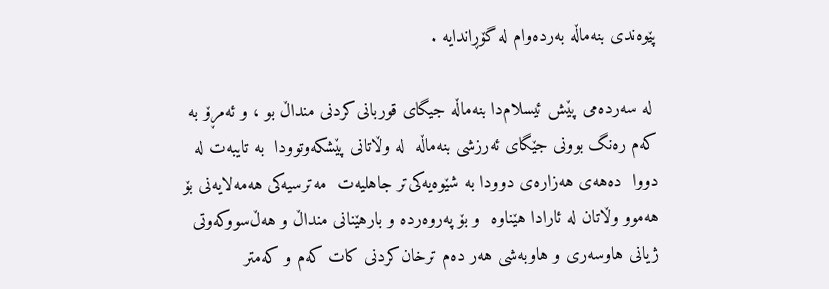پێوه‌ندی بنه‌ماڵه به‌رده‌وام له گۆڕاندایه .

 له سه‌رده‌می پێش ئیسلام‌دا بنه‌ماڵه جیگای قوربانی‌کردنی منداڵ بو ، و ئه‌مڕۆ به که‌م ره‌نگ بوونی جێگای ئه‌رزشی بنه‌ماڵه  له وڵاتانی پێشکه‌وتوودا  به تایبه‌ت له دووا  ده‌‌هه‌ی هه‌زاره‌ی دوودا به شێوه‌یه‌کی‌تر جاهلیه‌ت  مه‌ترسیه‌کی هه‌مه‌لایه‌نی بۆ هه‌موو وڵاتان له ئارادا هێناوه  و بۆ په‌روه‌رده و بارهێنانی منداڵ و هه‌ڵ‌سووکه‌وتی ژیانی هاوسه‌ری و هاوبه‌شی هه‌ر ده‌م ترخان‌کردنی کات که‌م و که‌متر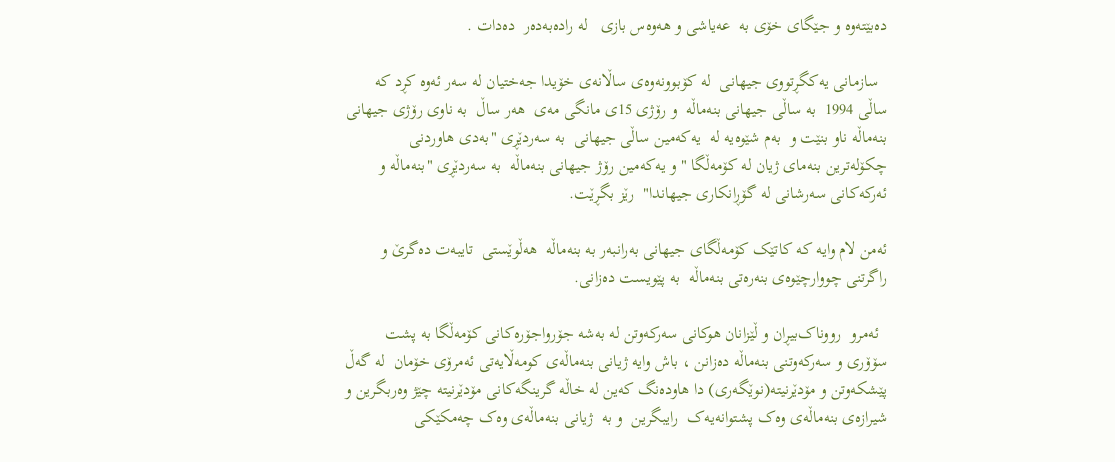ده‌بێته‌وه و جێگای خۆی به  عه‌یاشی و هه‌وه‌س بازی   له راده‌به‌ده‌ر  ده‌دات .

  سازمانی یه‌کگڕتووی جیهانی  له کۆبوونه‌وه‌ی ساڵانه‌ی خۆیدا جه‌ختیان له سه‌ر ئه‌وه کڕد که ساڵی 1994  به ساڵی جیهانی بنه‌ماڵه  و رۆژی 15ی مانگی مه‌ی  هه‌ر ساڵ  به ناوی رۆژی جیهانی بنه‌ماڵه ناو بنێت و  به‌م شێوه‌یه له  یه‌که‌مین ساڵی جیهانی  به سه‌ردێڕی "به‌دی هاوردنی  چکۆله‌ترین بنه‌مای ژیان له کۆمه‌ڵگا " و یه‌که‌مین رۆژ جیهانی بنه‌ماڵه  به سه‌ردێڕی "بنه‌ماڵه و ئه‌رکه‌کانی سه‌رشانی له گۆڕانکاری جیهاندا"  رێز بگڕێت.

ئه‌من لام وایه که کاتێک کۆمه‌ڵگای جیهانی به‌رانبه‌ر به بنه‌ماڵه  هه‌ڵوێستی  تایبه‌ت ده‌گرێ و راگرتنی چووارچێوه‌ی بنه‌ره‌تی بنه‌ماڵه  به پێویست ده‌زانی.

  ئه‌مرو  رووناک‌بیڕان و ڵێزانان هوکانی سه‌رکه‌وتن له به‌شه جۆرواجۆره‌کانی کۆمه‌ڵگا به پشت سۆۆری و سه‌رکه‌وتنی بنه‌ماڵه ده‌زانن ، باش وایه ژیانی بنه‌ماڵه‌ی کومه‌ڵایه‌تی ئه‌مرۆی خۆمان  له گه‌ڵ پێشکه‌وتن و مۆدێرنیته(نوێگه‌ری) دا هاوده‌نگ که‌ین له خاڵه گرینگه‌کانی مۆدێرنیته چێژ وه‌ربگرین و شیرازه‌ی بنه‌ماڵه‌ی وه‌ک پشتوانه‌یه‌ک  رایبگرین  و به  ژیانی بنه‌ماڵه‌ی وه‌ک چه‌مکێکی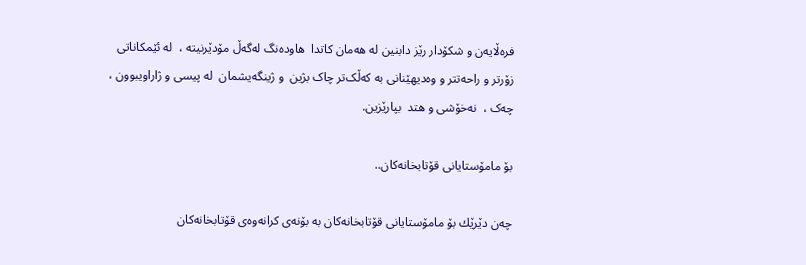فره‌ڵایه‌ن و شکۆدار رێز دابنین له هه‌مان کاتدا  هاوده‌نگ له‌گه‌ڵ مۆدێرنیته ،  له ئێمکاناتی زۆرتر و راحه‌تتر و وه‌دیهێنانی به که‌ڵک‌تر چاک بژین  و ژینگه‌یشمان  له پیسی و ژاراویبوون ، چه‌ک ،  نه‌خۆشی و هتد  بپارێزین.

بۆ مامۆستایانی قۆتابخانه‌كان..

چه‌ن دێرێك بۆ مامۆستایانی قۆتابخانه‌كان به بۆنه‌ی كرانه‌وه‌ی قۆتابخانه‌كان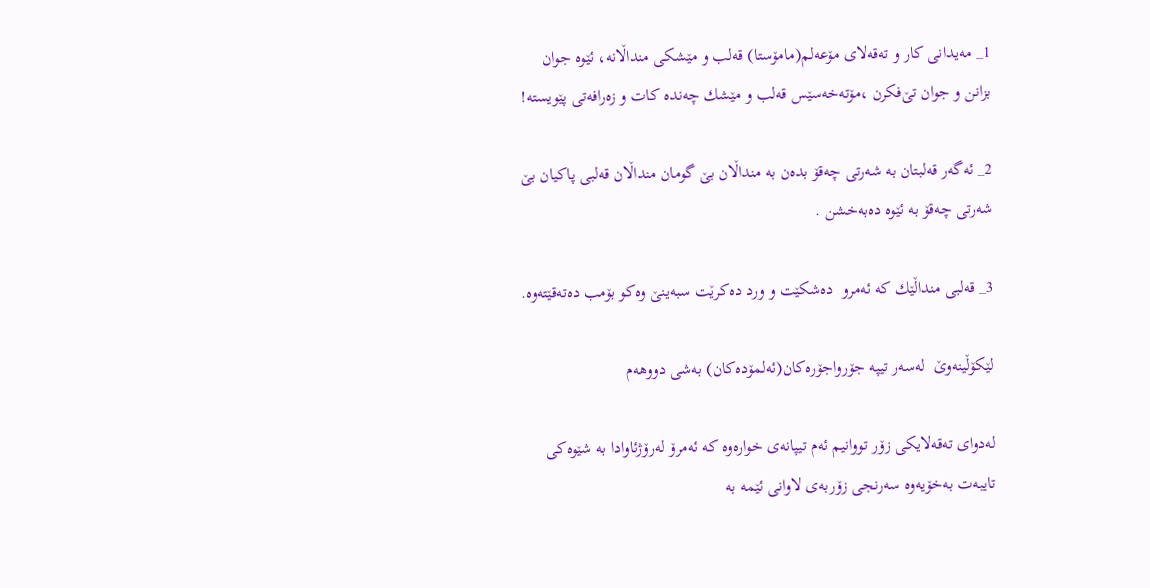1_ مه‌یدانی كار و ته‌قه‌لای مۆعه‌لم(مامۆستا) قه‌لب و مێشكی منداڵانه، ئێوه جوان  بزانن و جوان تێ‌فكرن ،مۆته‌خه‌سێس قه‌لب و مێشك چه‌نده كات و زه‌رافه‌تی پێویسته!

2_ ئه‌گه‌ر قه‌لبتان به‌ شه‌رتی چه‌قۆ بده‌ن به منداڵان بێ گومان منداڵان قه‌لبی پاكیان بێ شه‌رتی چه‌قۆ به ئێوه ده‌به‌خشن .

3_ قه‌لبی منداڵێك كه ئه‌مرو  ده‌شكێت و ورد ده‌كرێت سبه‌ینێ وه‌كو بۆمب ده‌ته‌قێته‌وه.

لێكۆڵینه‌وێ  له‌سه‌ر تیپه‌ جۆرواجۆره‌كان(ئه‌لمۆده‌كان) به‌شی دووهه‌م

له‌دوای ته‌قه‌لایكی زۆر تووانیم ئه‌م تیپانه‌ی خواره‌وه كه ئه‌مرۆ له‌رۆژئاوا‌دا به شێوه‌كی تایبه‌ت به‌خۆیه‌وه سه‌رنجی زۆربه‌ی لاوانی ئێمه‌ به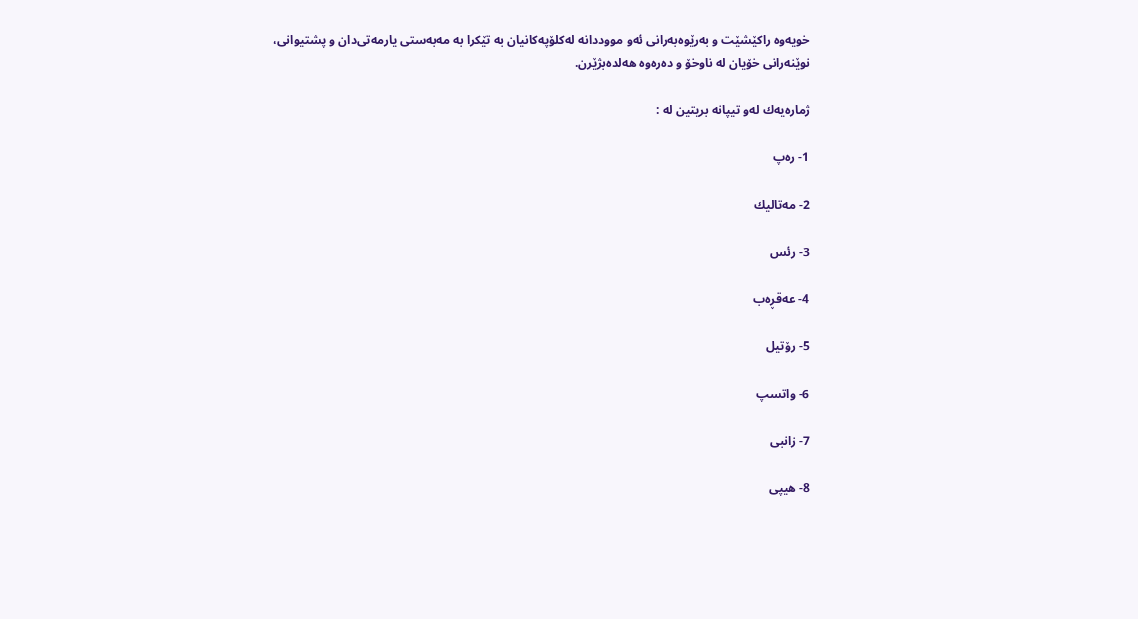خویه‌وه راكێشێت و به‌رێوه‌به‌رانی ئه‌و مووددانه له‌كلۆپه‌كانیان به تێكرا به مه‌به‌ستی یارمه‌تی‌دان و پشتیوانی، نوێنه‌رانی خۆیان له ناوخۆ و ده‌ره‌وه هه‌لده‌بژێرن.

ژماره‌یه‌ك له‌و تیپانه بریتین له :

1- ره‌پ

2- مه‌تالیك

3- رئس

4- عه‌قڕه‌ب

5- رۆتیل

6- واتسپ

7- زانبی

8- هیپی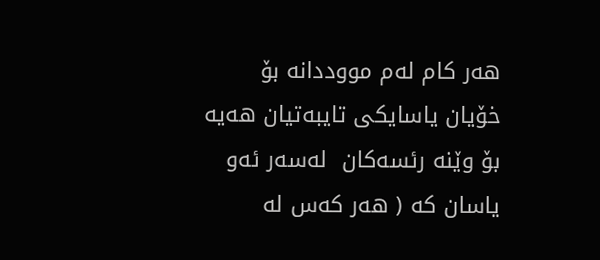هه‌ر كام له‌م مووددانه بۆ خۆیان یاسایكی تایبه‌تیان هه‌یه بۆ وێنه رئسه‌كان  له‌سه‌ر ئه‌و یاسان كه ( هه‌ر كه‌س له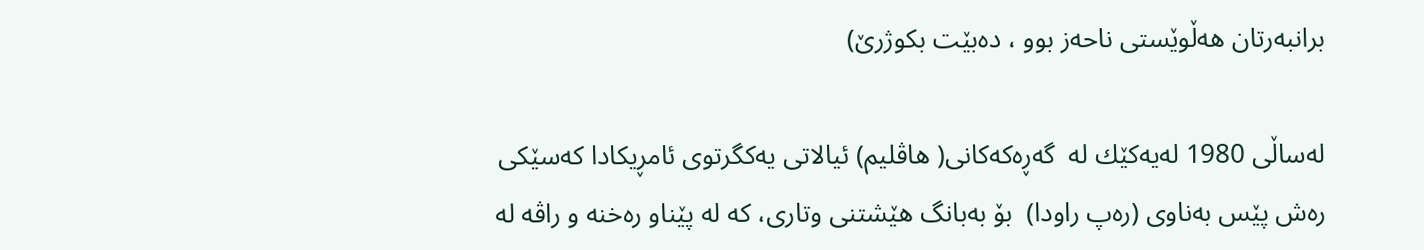برانبه‌رتان هه‌ڵوێستی ناحه‌ز بوو ، ده‌بێت بكوژرێ)

له‌ساڵی 1980 له‌یه‌كێك له  گه‌ڕه‌كه‌كانی( هاڤلیم) ئیالاتی یه‌كگرتوی ئامڕیكادا كه‌سێكی ره‌ش پێس به‌ناوی (ره‌پ راودا)  بۆ به‌بانگ هێشتنی وتاری، كه له پێناو ره‌خنه و راڤه له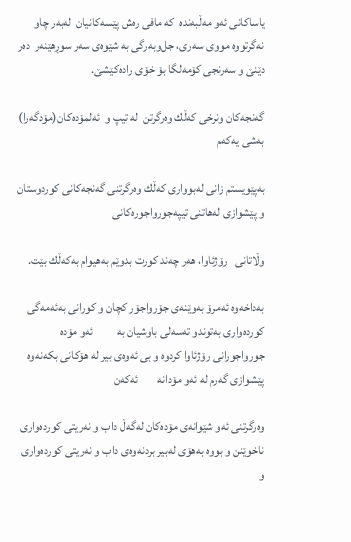یاساكانی ئه‌و مه‌ڵبه‌نده  كه مافی ره‌ش پێسه‌كانیان  له‌به‌ر چاو نه‌گرتووه مووی سه‌ری، جل‌وبه‌رگی به شێوه‌ی سه‌ر سوڕ‌هێنه‌ر  ده‌ر دێنێ و سه‌رنجی كۆمه‌لگا بۆ خۆی راده‌كێشێ.

گه‌نجه‌كان ونرخی كه‌ڵك وه‌رگرتن  له تیپ و  ئه‌لمۆده‌كان(مۆدگه‌را) به‌شی یه‌که‌م

به‌پێویستم زانی له‌بوواری كه‌ڵك وه‌رگرتنی گه‌نجه‌كانی كوردوستان و پێشوازی له‌هاتنی تیپه‌جورواجوره‌كانی

وڵاتانی   رۆژئاوا، هه‌ر چه‌ند كورت بدوێم به‌هیوام به‌كه‌ڵك بێت.

به‌داخه‌وه ئه‌مرۆ به‌وێنه‌ی جۆرواجۆر كچان و كورانی به‌ئه‌مه‌گی كورده‌واری به‌توندو ته‌سه‌لی باوشیان به          ئه‌و مۆده جورواجورانی رۆژئاوا كردوه و بی ئه‌وه‌ی بیر له هۆكانی بكه‌نه‌وه پێشوازی گه‌رم له ئه‌و مۆدانه        ئه‌كه‌ن

وه‌رگرتنی ئه‌و شێوانه‌ی مۆده‌كان له‌گه‌ڵ داب و نه‌ریتی كورده‌واری ناخوێنن و بووه به‌هۆی له‌بیر بردنه‌وه‌ی داب و نه‌ریتی كورده‌واری و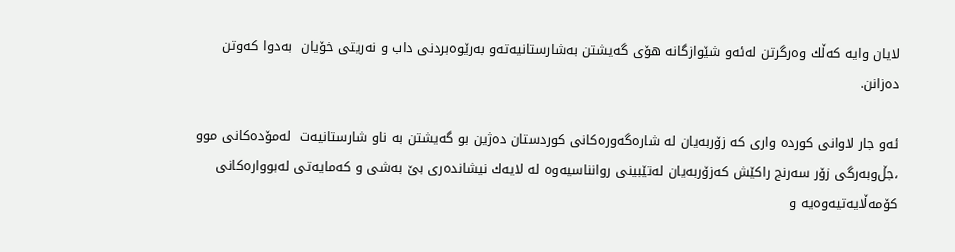لایان وایه كه‌ڵك وه‌رگرتن له‌ئه‌و شێوازگانه هۆی گه‌یشتن به‌شارستانیه‌ته‌و به‌رێوه‌بردنی داب و نه‌ریتی خۆیان  به‌دوا كه‌وتن ده‌زانن.

ئه‌و جار لاوانی كورده واری كه‌ زۆربه‌یان له شاره‌گه‌وره‌كانی كوردستان ده‌ژین بو گه‌یشتن به ‌ناو شارستانیه‌ت  له‌مۆده‌كانی موو ،جڵ‌وبه‌رگی زۆر سه‌رنج راكێش كه‌زۆربه‌یان له‌تێبینی روانناسیه‌وه له لایه‌ك نیشانده‌ری بێ به‌شی و كه‌مایه‌تی له‌بوواره‌كانی كۆمه‌ڵایه‌تیه‌وه‌یه و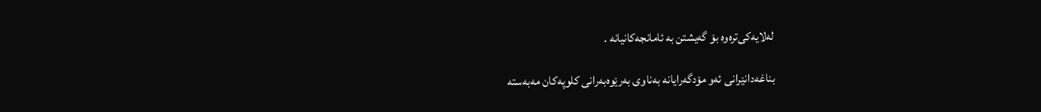له‌لایه‌كی‌تره‌وه بۆ گه‌یشتن به ئامانجه‌كانیانه .

بناغه‌دانێرانی ئه‌و مۆدگه‌رایانه به‌ناوی به‌رێوه‌به‌رانی كلوپه‌كان مه‌به‌سته‌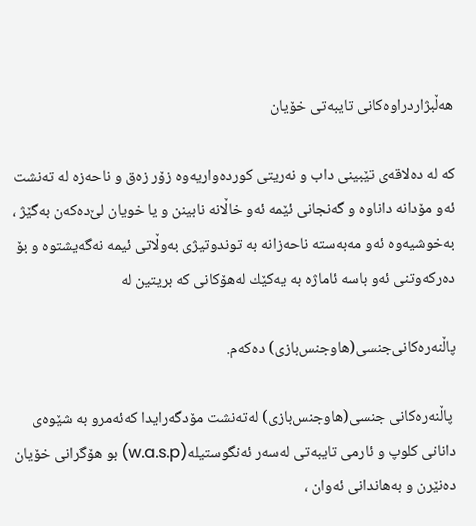هه‌ڵبژاردراوه‌كانی تایبه‌تی خۆیان

كه له ‌ده‌لاقه‌ی تێبینی داب و نه‌ریتی كورده‌واریه‌وه زۆر زه‌ق و ناحه‌زه له ته‌نشت ئه‌و مۆدانه داناوه و گه‌نجانی ئێمه ئه‌و خاڵانه نابینن و یا خویان لێ‌ده‌كه‌ن به‌گێژ ، به‌خوشیه‌وه ئه‌و مه‌به‌سته ناحه‌زانه به توندوتیژی به‌وڵاتی ئیمه نه‌گه‌یشتوه و بۆ ده‌ركه‌وتنی ئه‌و باسه ئاماژه به یه‌كێك له‌هۆكانی كه بریتین له

پاڵنه‌ره‌كانی‌جنسی(هاوجنس‌بازی) ده‌كه‌م.

 پاڵنه‌ره‌كانی جنسی(هاوجنس‌بازی) له‌ته‌نشت مۆدگه‌رایدا كه‌ئه‌مرو به‌ شێوه‌ی دانانی كلوپ و ئارمی تایبه‌تی له‌سه‌ر ئه‌نگوستیله(w.a.s.p) بو هۆگرانی خۆیان ده‌نێرن و به‌هاندانی ئه‌وان ،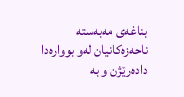بناغه‌ی مه‌به‌سته ناحه‌زه‌كانیان له‌و بوواره‌دا داده‌رێژن و به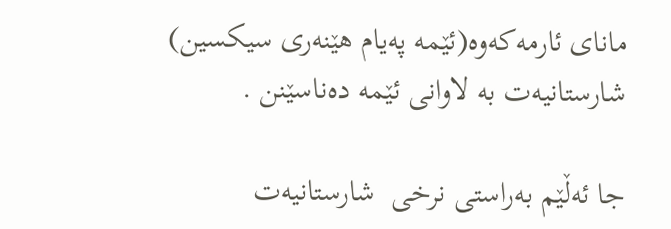مانای ئارمه‌كه‌وه(ئێمه په‌یام هێنه‌ری سیكسین) شارستانیه‌ت به لاوانی ئێمه ده‌ناسێنن .

جا ئه‌ڵێم به‌راستی نرخی  شارستانیه‌ت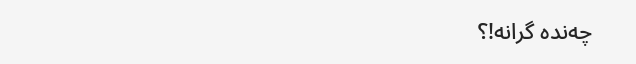چه‌نده گرانه!؟